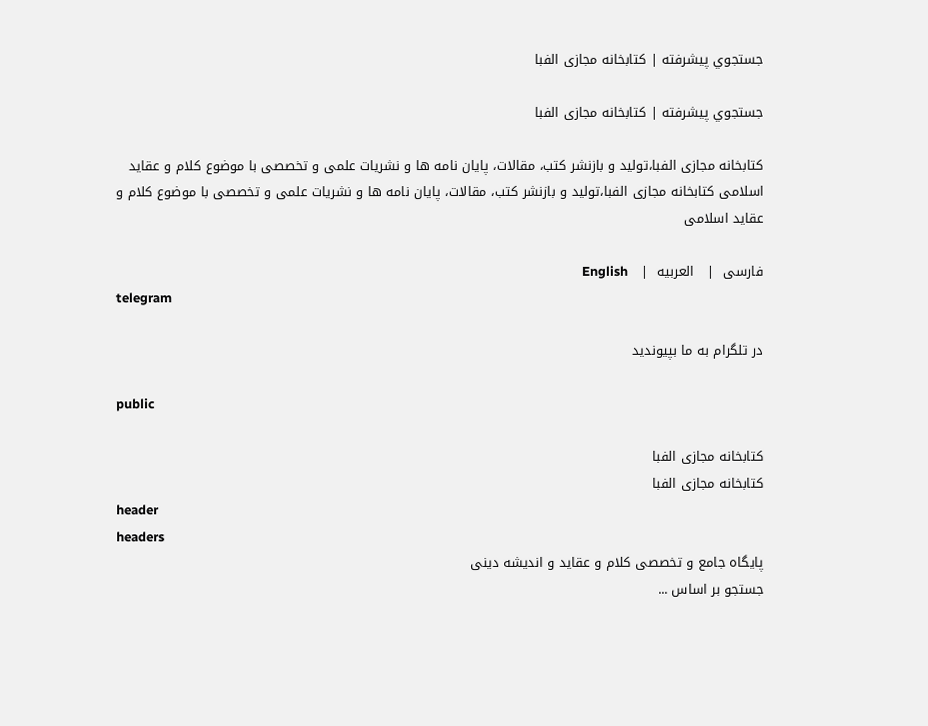جستجوي پيشرفته | کتابخانه مجازی الفبا

جستجوي پيشرفته | کتابخانه مجازی الفبا

کتابخانه مجازی الفبا،تولید و بازنشر کتب، مقالات، پایان نامه ها و نشریات علمی و تخصصی با موضوع کلام و عقاید اسلامی کتابخانه مجازی الفبا،تولید و بازنشر کتب، مقالات، پایان نامه ها و نشریات علمی و تخصصی با موضوع کلام و عقاید اسلامی

فارسی  |   العربیه  |   English
telegram

در تلگرام به ما بپیوندید

public

کتابخانه مجازی الفبا
کتابخانه مجازی الفبا
header
headers
پایگاه جامع و تخصصی کلام و عقاید و اندیشه دینی
جستجو بر اساس ...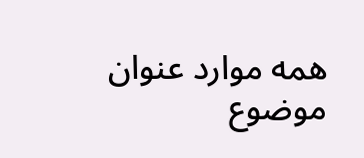همه موارد عنوان موضوع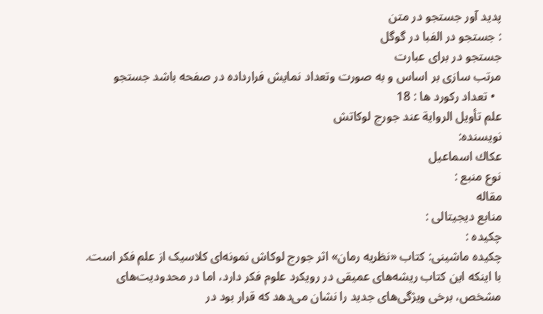پدید آور جستجو در متن
: جستجو در الفبا در گوگل
جستجو در برای عبارت
مرتب سازی بر اساس و به صورت وتعداد نمایش فرارداده در صفحه باشد جستجو
  • تعداد رکورد ها : 18
علم تأويل الرواية عند جورج لوكاتش
نویسنده:
عكاك اسماعيل
نوع منبع :
مقاله
منابع دیجیتالی :
چکیده :
چکیده ماشینی: کتاب «نظریه رمان» اثر جورج لوکاش نمونه‌ای کلاسیک از علم فکر است. با اینکه این کتاب ریشه‌های عمیقی در رویکرد علوم فکر دارد، اما در محدودیت‌های مشخص، برخی ویژگی‌های جدید را نشان می‌دهد که قرار بود در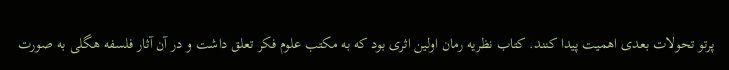پرتو تحولات بعدی اهمیت پیدا کنند. کتاب نظریه رمان اولین اثری بود که به مکتب علوم فکر تعلق داشت و در آن آثار فلسفه هگلی به صورت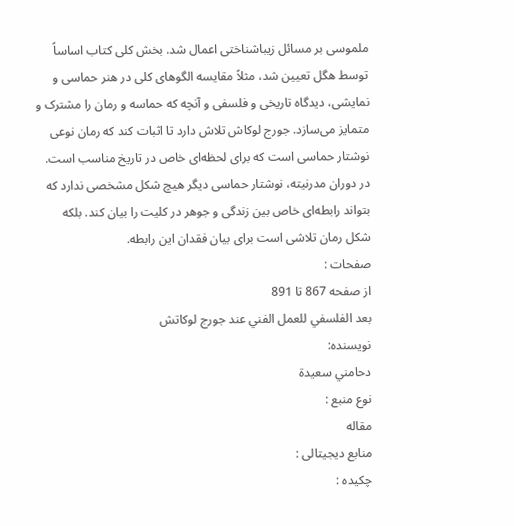ملموسی بر مسائل زیباشناختی اعمال شد. بخش کلی کتاب اساساً توسط هگل تعیین شد، مثلاً مقایسه الگوهای کلی در هنر حماسی و نمایشی، دیدگاه تاریخی و فلسفی و آنچه که حماسه و رمان را مشترک و متمایز می‌سازد. جورج لوکاش تلاش دارد تا اثبات کند که رمان نوعی نوشتار حماسی است که برای لحظه‌ای خاص در تاریخ مناسب است. در دوران مدرنیته، نوشتار حماسی دیگر هیچ شکل مشخصی ندارد که بتواند رابطه‌ای خاص بین زندگی و جوهر در کلیت را بیان کند. بلکه شکل رمان تلاشی است برای بیان فقدان این رابطه.
صفحات :
از صفحه 867 تا 891
بعد الفلسفي للعمل الفني عند جورج لوكاتش
نویسنده:
دحامني سعيدة
نوع منبع :
مقاله
منابع دیجیتالی :
چکیده :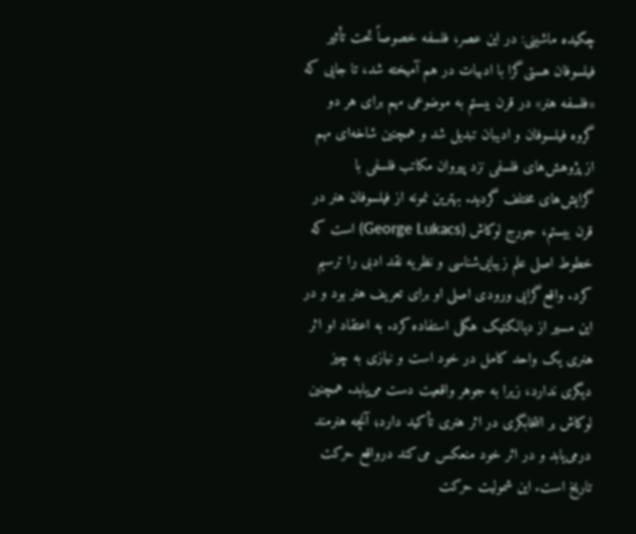چکیده ماشینی: در این عصر، فلسفه خصوصاً تحت تأثیر فیلسوفان هستی‌گرا با ادبیات در هم آمیخته شد، تا جایی که «فلسفه هنر» در قرن بیستم به موضوعی مهم برای هر دو گروه فیلسوفان و ادیبان تبدیل شد و همچنین شاخه‌ای مهم از پژوهش‌های فلسفی نزد پیروان مکاتب فلسفی با گرایش‌های مختلف گردید. بهترین نمونه‌ از فیلسوفان هنر در قرن بیستم، جورج لوکاش (George Lukacs) است که خطوط اصلی علم زیبایی‌شناسی و نظریه نقد ادبی را ترسیم کرد. واقع‌گرایی ورودی اصلی او برای تعریف هنر بود و در این مسیر از دیالکتیک هگلی استفاده کرد. به اعتقاد او اثر هنری یک واحد کامل در خود است و نیازی به چیز دیگری ندارد، زیرا به جوهر واقعیت دست می‌یابد. همچنین لوکاش بر انتخابگری در اثر هنری تأکید دارد؛ آنچه هنرمند درمی‌یابد و در اثر خود منعکس می‌کند درواقع حرکت تاریخ است. این شمولیت حرکت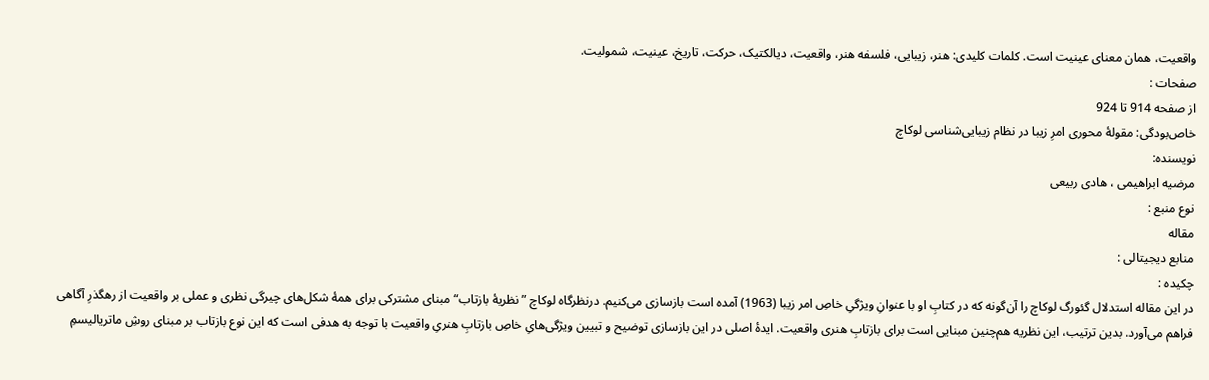واقعیت، همان معنای عینیت است. کلمات کلیدی: هنر، زیبایی، فلسفه هنر، واقعیت، دیالکتیک، حرکت، تاریخ، عینیت، شمولیت.
صفحات :
از صفحه 914 تا 924
خاص‌بودگی: مقولۀ محوری امرِ زیبا در نظام زیبایی‌شناسی لوکاچ
نویسنده:
مرضیه ابراهیمی ، هادی ربیعی
نوع منبع :
مقاله
منابع دیجیتالی :
چکیده :
در این مقاله استدلال گئورگ لوکاچ را آن‌گونه که در کتابِ او با عنوانِ ویژگیِ خاصِ امر زیبا (1963) آمده است بازسازی می‌کنیم. درنظرگاه لوکاچ ”نظریۀ بازتاب“ مبنای مشترکی برای همۀ شکل‌های چیرگی نظری و عملی بر واقعیت از رهگذرِ آگاهی فراهم می‌آورد. بدین ترتیب، این نظریه هم‌چنین مبنایی است برای بازتابِ هنری واقعیت. ایدۀ اصلی در این بازسازی توضیح و تبیین ویژگی‌هایِ خاصِ بازتابِ هنریِ واقعیت با توجه به هدفی است که این نوع بازتاب بر مبنای روشِ ماتریالیسمِ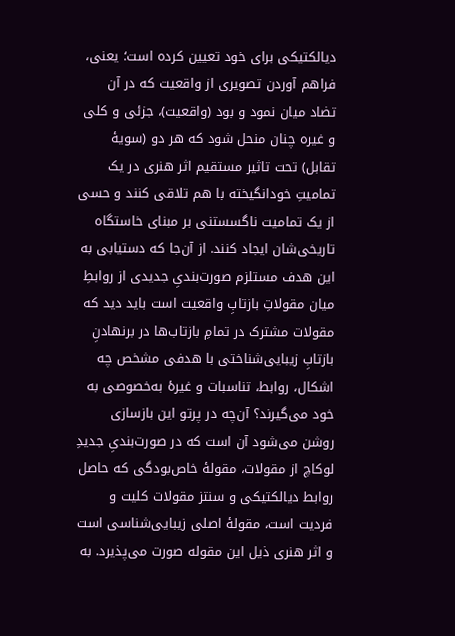دیالکتیکی برای خود تعیین کرده است؛ یعنی، فراهم آوردن تصویری از واقعیت که در آن تضاد میان نمود و بود (واقعیت)، جزئی و کلی و غیره چنان منحل شود که هر دو (سویۀ تقابل) تحت تاثیر مستقیم اثر هنری در یک تمامیتِ خودانگیخته با هم تلاقی کنند و حسی از یک تمامیت ناگسستنی بر مبنای خاستگاه تاریخی‌شان ایجاد کنند. از آن‌جا که دستیابی به این هدف مستلزم صورت‌بندیِ جدیدی از روابطِ میان مقولاتِ بازتابِ واقعیت است باید دید که مقولات مشترک در تمامِ بازتاب‌ها در برنهادنِ بازتابِ زیبایی‌شناختی با هدفی مشخص چه اشکال، روابط، تناسبات و غیرۀ به‌خصوصی به خود می‌گیرند؟ آن‌چه در پرتو این بازسازی روشن می‌شود آن است که در صورت‌بندیِ جدیدِ لوکاچ از مقولات، مقولۀ خاص‌بودگی که حاصل روابط دیالکتیکی و سنتز مقولات کلیت و فردیت است، مقولۀ اصلی زیبایی‌شناسی است و اثر هنری ذیل این مقوله صورت می‌پذیرد. به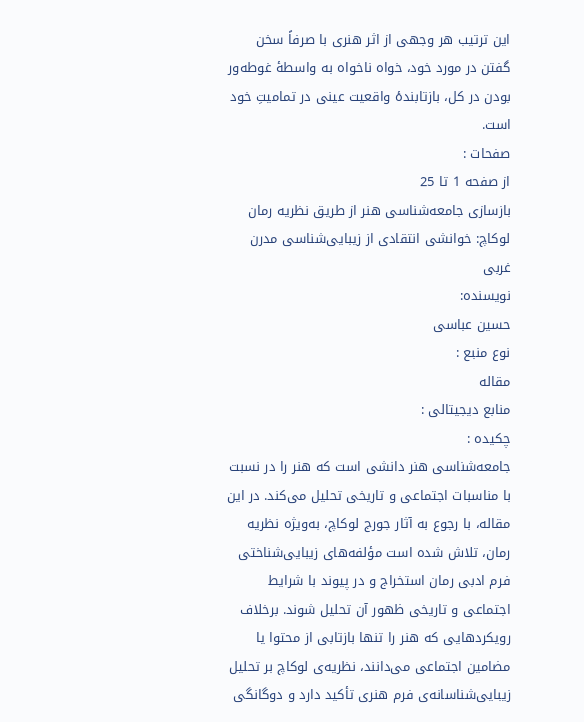این ترتیب هر وجهی از اثر هنری با صرفاً سخن گفتن در مورد خود، خواه ناخواه به واسطۀ غوطه‌ور بودن در کل، بازتابندۀ واقعیت عینی در تمامیتِ خود است.
صفحات :
از صفحه 1 تا 25
بازسازی جامعه‌شناسی هنر از طریق نظریه رمان لوکاچ: خوانشی انتقادی از زیبایی‌شناسی مدرن غربی
نویسنده:
حسین عباسی
نوع منبع :
مقاله
منابع دیجیتالی :
چکیده :
جامعه‌شناسی هنر دانشی است که هنر را در نسبت با مناسبات اجتماعی و تاریخی تحلیل می‌کند. در این مقاله، با رجوع به آثار جورج لوکاچ، به‌ویژه نظریه رمان، تلاش شده است مؤلفه‌های زیبایی‌شناختی فرم ادبی رمان استخراج و در پیوند با شرایط اجتماعی و تاریخی ظهور آن تحلیل شوند. برخلاف رویکردهایی که هنر را تنها بازتابی از محتوا یا مضامین اجتماعی می‌دانند، نظریه‌ی لوکاچ بر تحلیل زیبایی‌شناسانه‌ی فرم هنری تأکید دارد و دوگانگی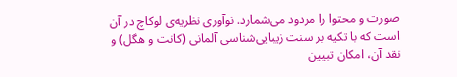صورت و محتوا را مردود می‌شمارد. نوآوری نظریه‌ی لوکاچ در آن است که با تکیه بر سنت زیبایی‌شناسی آلمانی (کانت و هگل) و نقد آن، امکان تبیین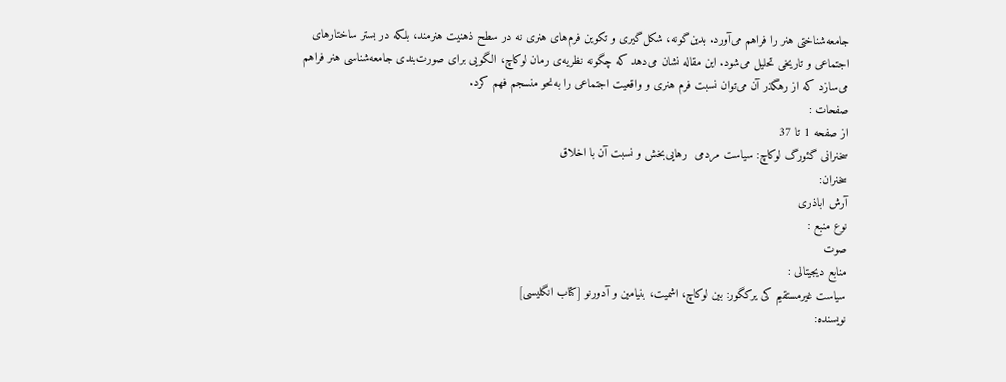جامعه‌شناختی هنر را فراهم می‌آورد. بدین‌گونه، شکل‌گیری و تکوین فرم‌های هنری نه در سطح ذهنیت هنرمند، بلکه در بستر ساختارهای اجتماعی و تاریخی تحلیل می‌شود. این مقاله نشان می‌دهد که چگونه نظریه‌ی رمان لوکاچ، الگویی برای صورت‌بندی جامعه‌شناسی هنر فراهم می‌سازد که از رهگذر آن می‌توان نسبت فرم هنری و واقعیت اجتماعی را به‌نحو منسجم فهم کرد.
صفحات :
از صفحه 1 تا 37
سخنرانی گئورگ لوکاچ: سیاست مردمی  رهایی‌بخش و نسبت آن با اخلاق
سخنران:
آرش اباذری
نوع منبع :
صوت
منابع دیجیتالی :
سیاست غیرمستقیم کی یرکگور: بین لوکاچ، اشمیت، بنیامین و آدورنو [کتاب انگلیسی]
نویسنده: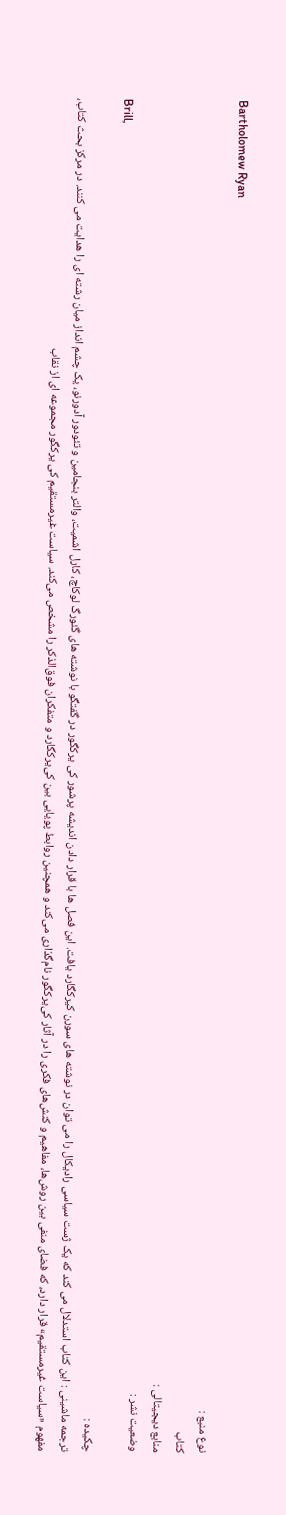Bartholomew Ryan
نوع منبع :
کتاب
منابع دیجیتالی :
وضعیت نشر :
Brill,
چکیده :
ترجمه ماشینی : این کتاب استدلال می کند که یک ژست سیاسی رادیکال را می توان در نوشته های سورن کیرکگارد یافت. این فصل ها با قرار دادن اندیشه پرشور کی یرکگور در گفتگو با نوشته های گئورگ لوکاچ، کارل اشمیت، والتر بنجامین و تئودور آدورنو، یک چشم انداز میان رشته ای را هدایت می کنند. در مرکز بحث کتاب، مفهوم «سیاست غیرمستقیم» قرار دارد، که فضای منفی بین روش‌ها، مفاهیم و کنش‌های فکری را در آثار کی‌یرکگور نام‌گذاری می‌کند و همچنین روابط پویایی بین کی‌یرکگارد و متفکران فوق‌الذکر را مشخص می‌کند. سیاست غیرمستقیم کی یرکگور مجموعه ای از نقاب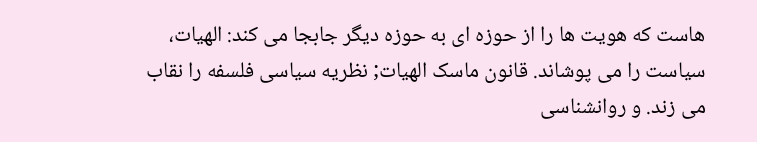هاست که هویت ها را از حوزه ای به حوزه دیگر جابجا می کند: الهیات، سیاست را می پوشاند. قانون ماسک الهیات; نظریه سیاسی فلسفه را نقاب می زند. و روانشناسی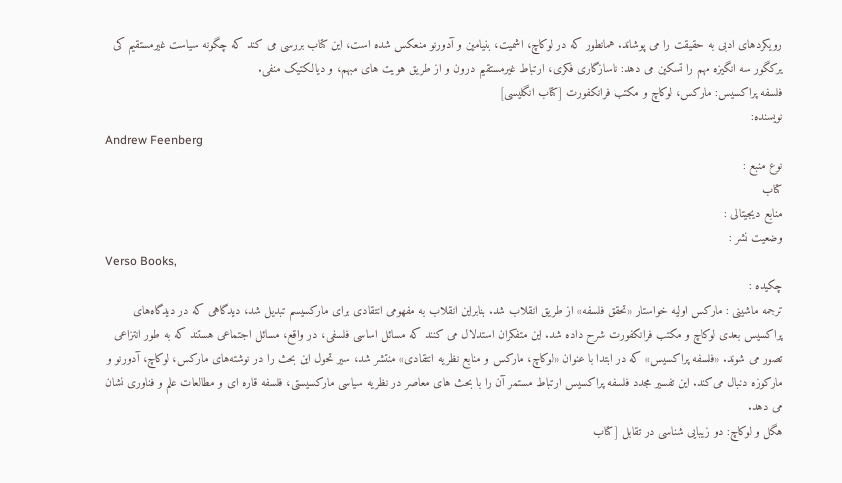رویکردهای ادبی به حقیقت را می پوشاند. همانطور که در لوکاچ، اشمیت، بنیامین و آدورنو منعکس شده است، این کتاب بررسی می کند که چگونه سیاست غیرمستقیم کی یرکگور سه انگیزه مهم را تسکین می دهد: ناسازگاری فکری، ارتباط غیرمستقیم درون و از طریق هویت های مبهم، و دیالکتیک منفی.
فلسفه پراکسیس: مارکس، لوکاچ و مکتب فرانکفورت [کتاب انگلیسی]
نویسنده:
Andrew Feenberg
نوع منبع :
کتاب
منابع دیجیتالی :
وضعیت نشر :
Verso Books,
چکیده :
ترجمه ماشینی : مارکس اولیه خواستار «تحقق فلسفه» از طریق انقلاب شد. بنابراین انقلاب به مفهومی انتقادی برای مارکسیسم تبدیل شد، دیدگاهی که در دیدگاه‌های پراکسیس بعدی لوکاچ و مکتب فرانکفورت شرح داده شد. این متفکران استدلال می کنند که مسائل اساسی فلسفی، در واقع، مسائل اجتماعی هستند که به طور انتزاعی تصور می شوند. «فلسفه پراکسیس» که در ابتدا با عنوان «لوکاچ، مارکس و منابع نظریه انتقادی» منتشر شد، سیر تحول این بحث را در نوشته‌های مارکس، لوکاچ، آدورنو و مارکوزه دنبال می‌کند. این تفسیر مجدد فلسفه پراکسیس ارتباط مستمر آن را با بحث های معاصر در نظریه سیاسی مارکسیستی، فلسفه قاره ای و مطالعات علم و فناوری نشان می دهد.
هگل و لوکاچ: دو زیبایی شناسی در تقابل [کتاب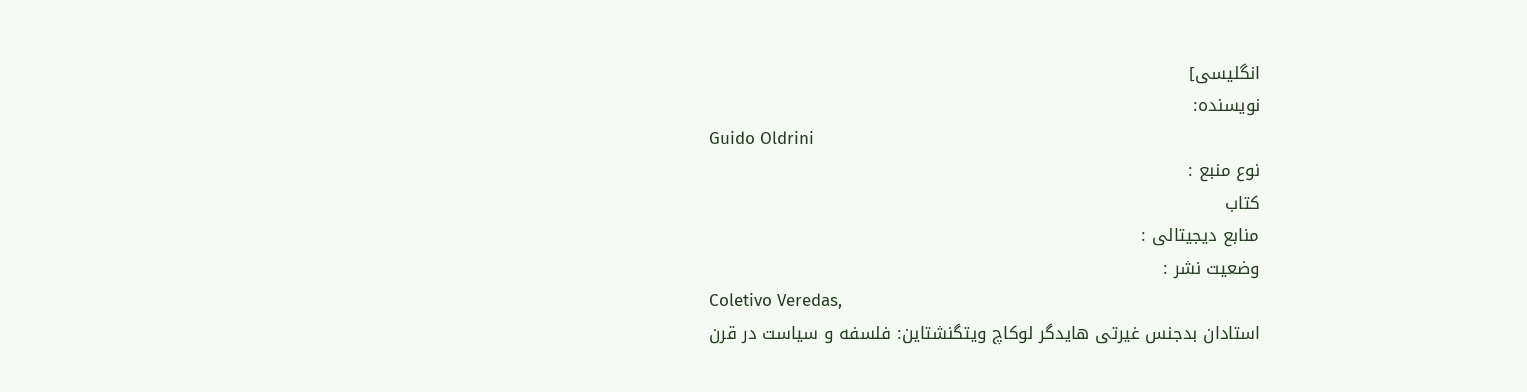انگلیسی]
نویسنده:
Guido Oldrini
نوع منبع :
کتاب
منابع دیجیتالی :
وضعیت نشر :
Coletivo Veredas,
استادان بدجنس غیرتی هایدگر لوکاچ ویتگنشتاین: فلسفه و سیاست در قرن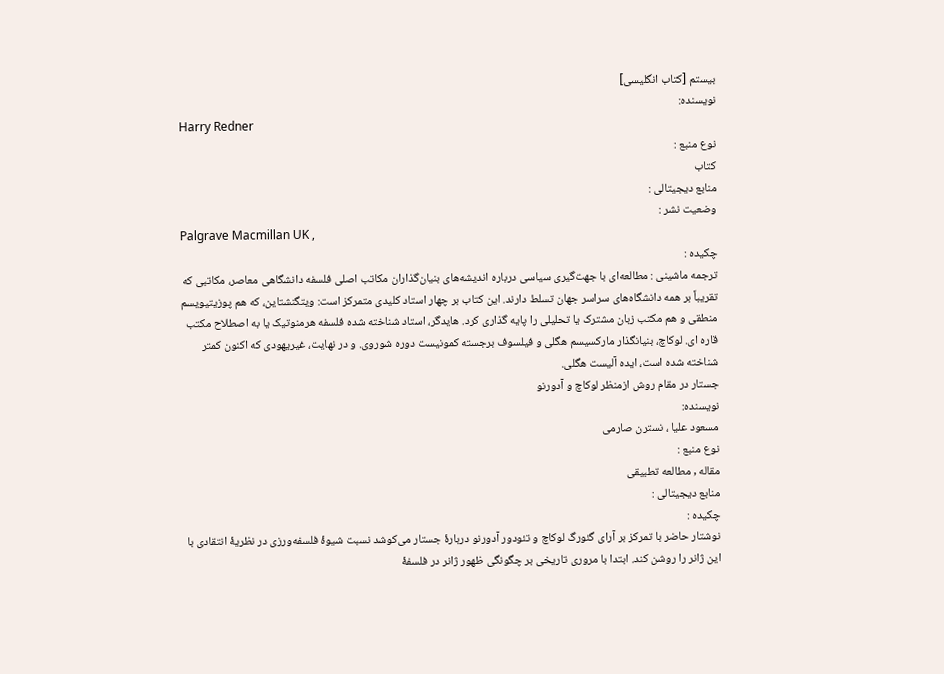بیستم [کتاب انگلیسی]
نویسنده:
Harry Redner
نوع منبع :
کتاب
منابع دیجیتالی :
وضعیت نشر :
Palgrave Macmillan UK ,
چکیده :
ترجمه ماشینی : مطالعه‌ای با جهت‌گیری سیاسی درباره اندیشه‌های بنیان‌گذاران مکاتب اصلی فلسفه دانشگاهی معاصر، مکاتبی که تقریباً بر همه دانشگاه‌های سراسر جهان تسلط دارند. این کتاب بر چهار استاد کلیدی متمرکز است: ویتگنشتاین، که هم پوزیتیویسم منطقی و هم مکتب زبان مشترک یا تحلیلی را پایه گذاری کرد. هایدگر، استاد شناخته شده فلسفه هرمنوتیک یا به اصطلاح مکتب قاره ای. لوکاچ، بنیانگذار مارکسیسم هگلی و فیلسوف برجسته کمونیست دوره شوروی. و در نهایت، غیریهودی که اکنون کمتر شناخته شده است، ایده آلیست هگلی.
جستار در مقام روش ازمنظر لوکاچ و آدورنو
نویسنده:
مسعود علیا ، نسترن صارمی
نوع منبع :
مقاله , مطالعه تطبیقی
منابع دیجیتالی :
چکیده :
نوشتار حاضر با تمرکز بر آرای گئورگ لوکاچ و تئودور آدورنو دربارۀ جستار می‌کوشد نسبت شیوۀ فلسفه‌ورزی در نظریۀ انتقادی با این ژانر را روشن کند. ابتدا با مروری تاریخی بر چگونگی ظهور ژانر در فلسفۀ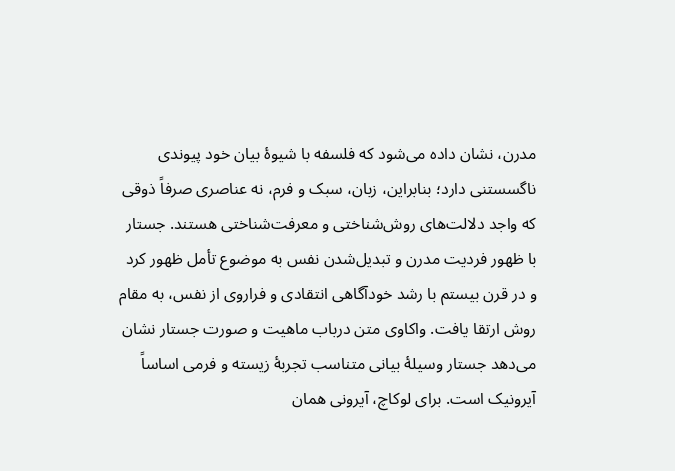مدرن، نشان داده می‌شود که فلسفه با شیوۀ بیان خود پیوندی ناگسستنی دارد؛ بنابراین، زبان، سبک و فرم، نه عناصری صرفاً ذوقی که واجد دلالت‌های روش‌شناختی و معرفت‌شناختی هستند. جستار با ظهور فردیت مدرن و تبدیل‌شدن نفس به موضوع تأمل ظهور کرد و در قرن بیستم با رشد خودآگاهی انتقادی و فراروی از نفس، به مقام روش ارتقا یافت. واکاوی متن درباب ماهیت و صورت جستار نشان می‌دهد جستار وسیلۀ بیانی متناسب تجربۀ زیسته و فرمی اساساً آیرونیک است. برای لوکاچ، آیرونی همان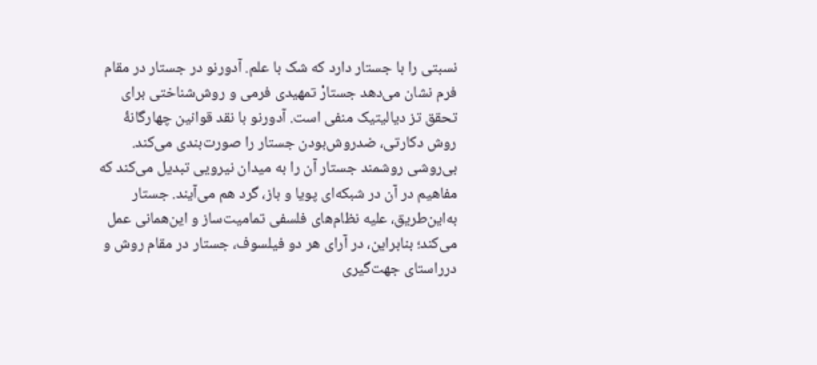نسبتی را با جستار دارد که شک با علم. آدورنو در جستار در مقام فرم نشان می‌دهد جستارْ تمهیدی فرمی و روش‌شناختی برای تحقق تز دیالیتیک منفی است. آدورنو با نقد قوانین چهارگانۀ روش دکارتی، ضدروش‌بودن جستار را صورت‌بندی می‌کند. بی‌روشی روشمند جستار آن را به میدان نیرویی تبدیل می‌کند که مفاهیم در آن در شبکه‌ای پویا و باز، گرد هم می‌آیند. جستار به‌این‌طریق، علیه نظام‌های فلسفی تمامیت‌ساز و این‌همانی عمل می‌کند؛ بنابراین، در آرای هر دو فیلسوف، جستار در مقام روش و درراستای جهت‌گیری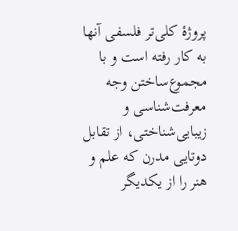پروژۀ کلی‌تر فلسفی آنها به کار رفته است و با مجموع‌ساختن وجه معرفت‌شناسی و زیبایی‌شناختی، از تقابل دوتایی مدرن که علم و هنر را از یکدیگر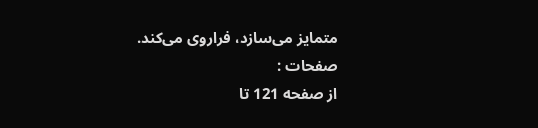متمایز می‌سازد،‌ فراروی می‌کند.
صفحات :
از صفحه 121 تا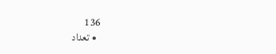136
  • تعداد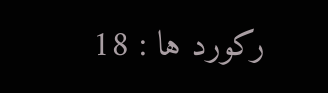رکورد ها : 18